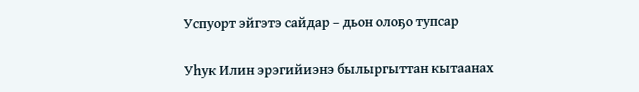Успуорт эйгэтэ сайдар – дьон олоҕо тупсар

Уһук Илин эрэгийиэнэ былыргыттан кытаанах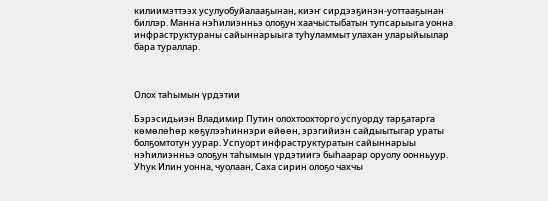килиимэттээх усулуобуйалааҕынан, киэҥ сирдээҕинэн-уоттааҕынан биллэр. Манна нэһилиэнньэ олоҕун хаачыстыбатын тупсарыыга уонна инфраструктураны сайыннарыыга туһуламмыт улахан уларыйыылар бара тураллар.



Олох таһымын үрдэтии

Бэрэсидьиэн Владимир Путин олохтоохторго успуорду тарҕатарга көмөлөһөр көҕүлээһиннэри өйөөн, эрэгийиэн сайдыытыгар ураты болҕомтотун уурар. Успуорт инфраструктуратын сайыннарыы нэһилиэнньэ олоҕун таһымын үрдэтиигэ быһаарар оруолу оонньуур. Уһук Илин уонна, чуолаан, Саха сирин олоҕо чахчы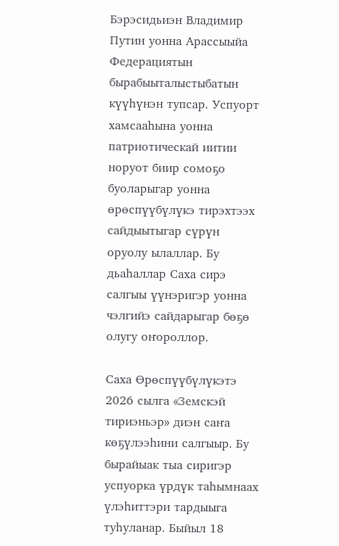Бэрэсидьиэн Владимир Путин уонна Арассыыйа Федерациятын бырабыыталыстыбатын күүһүнэн тупсар. Успуорт хамсааһына уонна патриотическай иитии норуот биир сомоҕо буоларыгар уонна өрөспүүбүлүкэ тирэхтээх сайдыытыгар сүрүн оруолу ылаллар. Бу дьаһаллар Саха сирэ салгыы үүнэригэр уонна чэлгийэ сайдарыгар бөҕө олугу оҥороллор.

Саха Өрөспүүбүлүкэтэ 2026 сылга «Земскэй тириэньэр» диэн саҥа көҕүлээһини салгыыр. Бу бырайыак тыа сиригэр успуорка үрдүк таһымнаах үлэһиттэри тардыыга туһуланар. Быйыл 18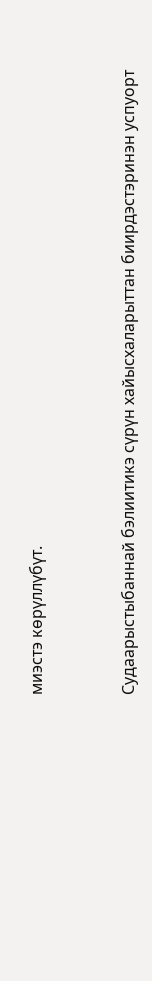миэстэ көрүллүбүт.



Судаарыстыбаннай бэлиитикэ сүрүн хайысхаларыттан биирдэстэринэн успуорт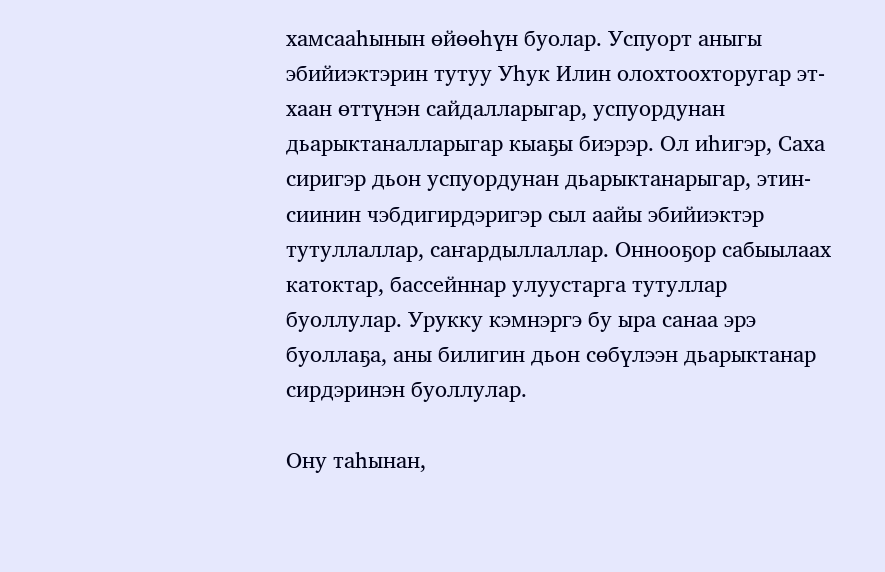хамсааһынын өйөөһүн буолар. Успуорт аныгы эбийиэктэрин тутуу Уһук Илин олохтоохторугар эт-хаан өттүнэн сайдалларыгар, успуордунан дьарыктаналларыгар кыаҕы биэрэр. Ол иһигэр, Саха сиригэр дьон успуордунан дьарыктанарыгар, этин-сиинин чэбдигирдэригэр сыл аайы эбийиэктэр тутуллаллар, саҥардыллаллар. Оннооҕор сабыылаах катоктар, бассейннар улуустарга тутуллар буоллулар. Урукку кэмнэргэ бу ыра санаа эрэ буоллаҕа, аны билигин дьон сөбүлээн дьарыктанар сирдэринэн буоллулар.

Ону таһынан,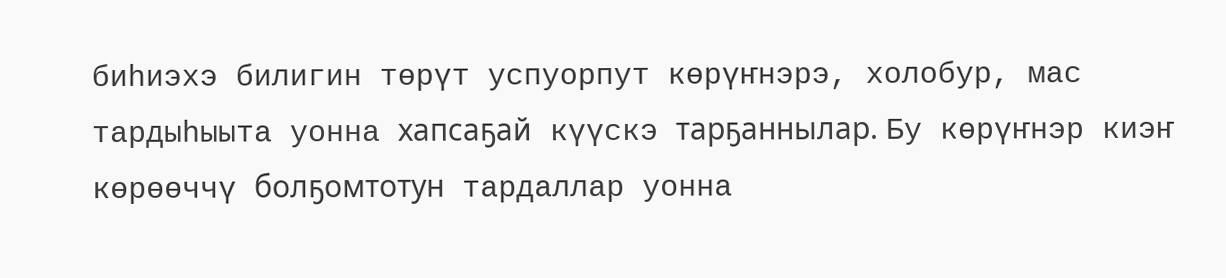биһиэхэ билигин төрүт успуорпут көрүҥнэрэ, холобур, мас тардыһыыта уонна хапсаҕай күүскэ тарҕаннылар. Бу көрүҥнэр киэҥ көрөөччү болҕомтотун тардаллар уонна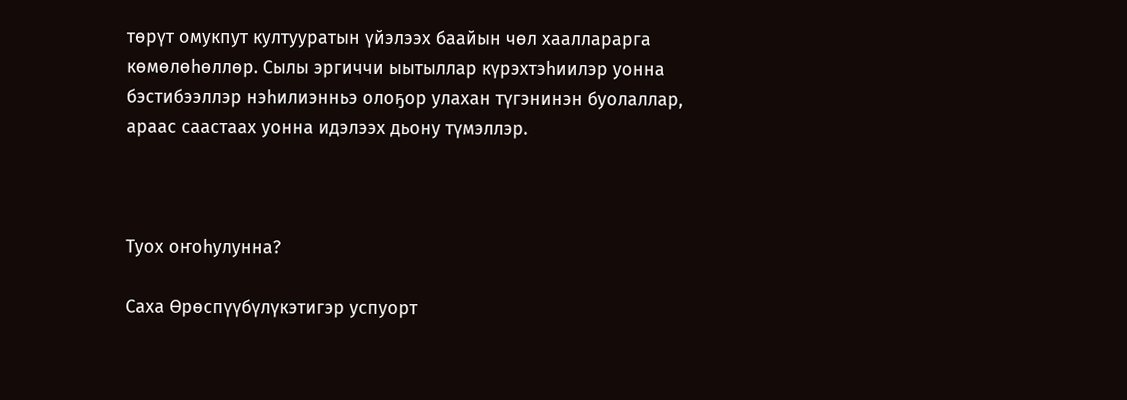төрүт омукпут култууратын үйэлээх баайын чөл хаалларарга көмөлөһөллөр. Сылы эргиччи ыытыллар күрэхтэһиилэр уонна бэстибээллэр нэһилиэнньэ олоҕор улахан түгэнинэн буолаллар, араас саастаах уонна идэлээх дьону түмэллэр.



Туох оҥоһулунна?

Саха Өрөспүүбүлүкэтигэр успуорт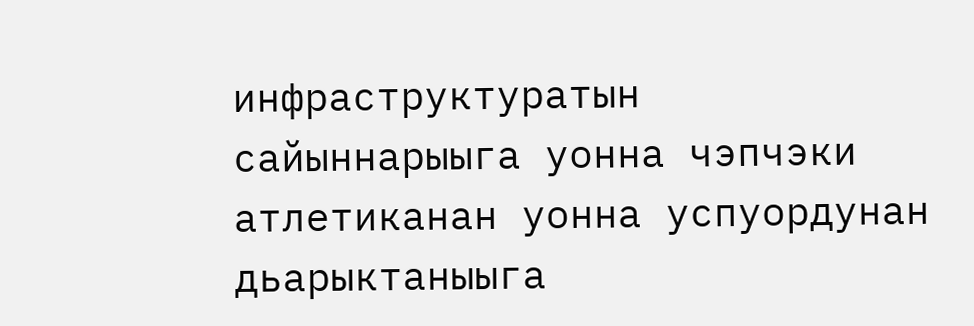инфраструктуратын сайыннарыыга уонна чэпчэки атлетиканан уонна успуордунан дьарыктаныыга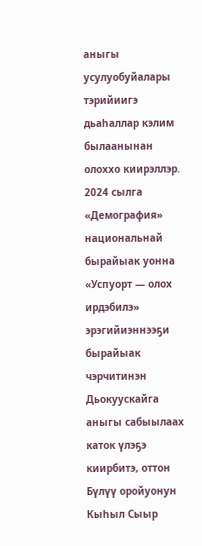аныгы усулуобуйалары тэрийиигэ дьаһаллар кэлим былаанынан олоххо киирэллэр. 2024 сылга «Демография» национальнай бырайыак уонна «Успуорт — олох ирдэбилэ» эрэгийиэннээҕи бырайыак чэрчитинэн Дьокуускайга аныгы сабыылаах каток үлэҕэ киирбитэ, оттон Бүлүү оройуонун Кыһыл Сыыр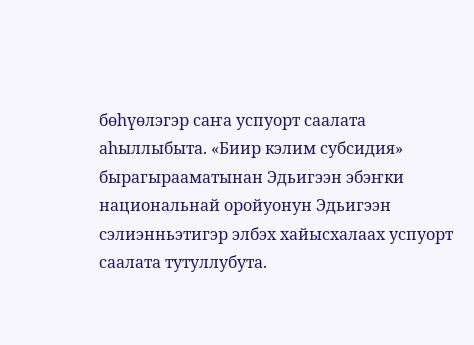бөһүөлэгэр саҥа успуорт саалата аһыллыбыта. «Биир кэлим субсидия» бырагырааматынан Эдьигээн эбэҥки национальнай оройуонун Эдьигээн сэлиэнньэтигэр элбэх хайысхалаах успуорт саалата тутуллубута.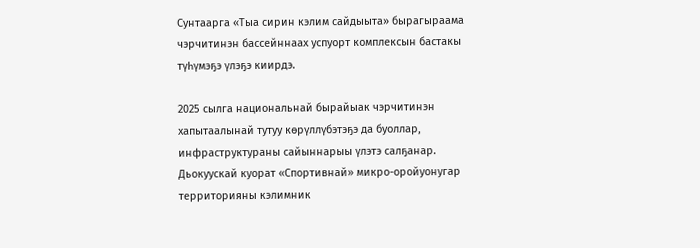Сунтаарга «Тыа сирин кэлим сайдыыта» бырагыраама чэрчитинэн бассейннаах успуорт комплексын бастакы түһүмэҕэ үлэҕэ киирдэ.

2025 сылга национальнай бырайыак чэрчитинэн хапытаалынай тутуу көрүллүбэтэҕэ да буоллар, инфраструктураны сайыннарыы үлэтэ салҕанар. Дьокуускай куорат «Спортивнай» микро-оройуонугар территорияны кэлимник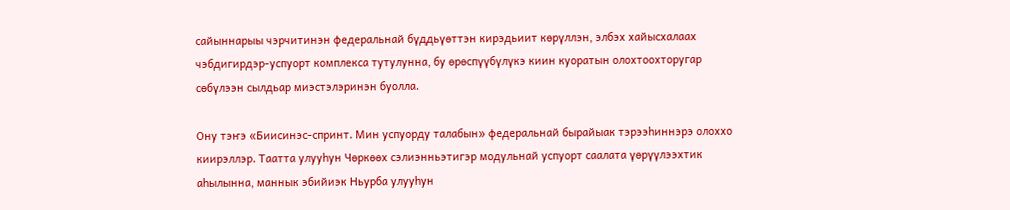сайыннарыы чэрчитинэн федеральнай бүддьүөттэн кирэдьиит көрүллэн, элбэх хайысхалаах чэбдигирдэр-успуорт комплекса тутулунна, бу өрөспүүбүлүкэ киин куоратын олохтоохторугар сөбүлээн сылдьар миэстэлэринэн буолла.

Ону тэҥэ «Биисинэс-спринт. Мин успуорду талабын» федеральнай бырайыак тэрээһиннэрэ олоххо киирэллэр. Таатта улууһун Чөркөөх сэлиэнньэтигэр модульнай успуорт саалата үөрүүлээхтик аһылынна, маннык эбийиэк Ньурба улууһун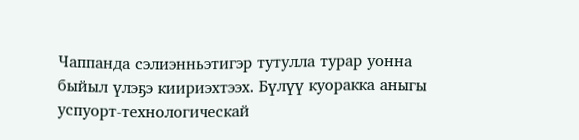Чаппанда сэлиэнньэтигэр тутулла турар уонна быйыл үлэҕэ киириэхтээх. Бүлүү куоракка аныгы успуорт-технологическай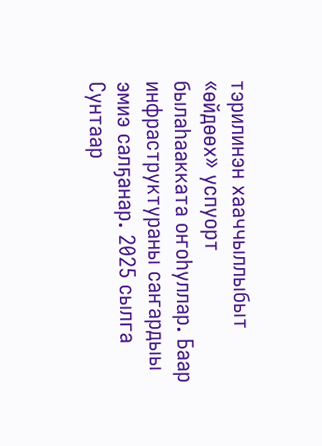тэрилинэн хааччыллыбыт «өйдөөх» успуорт былаһаакката оҥоһуллар. Баар инфраструктураны саҥардыы эмиэ салҕанар. 2025 сылга Сунтаар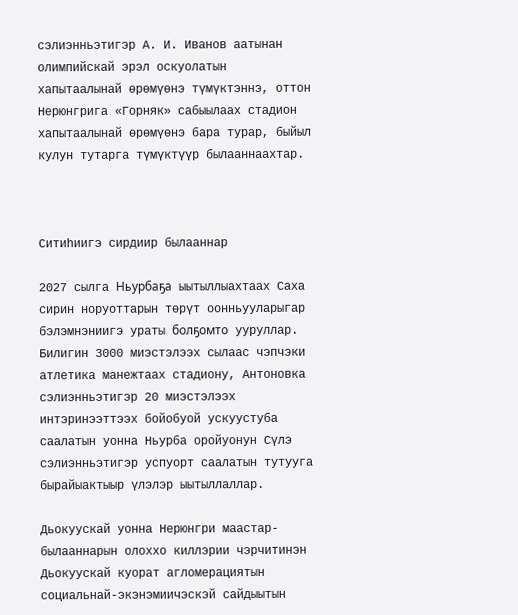сэлиэнньэтигэр А. И. Иванов аатынан олимпийскай эрэл оскуолатын хапытаалынай өрөмүөнэ түмүктэннэ, оттон Нерюнгрига «Горняк» сабыылаах стадион хапытаалынай өрөмүөнэ бара турар, быйыл кулун тутарга түмүктүүр былааннаахтар.



Ситиһиигэ сирдиир былааннар

2027 сылга Ньурбаҕа ыытыллыахтаах Саха сирин норуоттарын төрүт оонньууларыгар бэлэмнэниигэ ураты болҕомто ууруллар. Билигин 3000 миэстэлээх сылаас чэпчэки атлетика манежтаах стадиону, Антоновка сэлиэнньэтигэр 20 миэстэлээх интэринээттээх бойобуой ускуустуба саалатын уонна Ньурба оройуонун Сүлэ сэлиэнньэтигэр успуорт саалатын тутууга бырайыактыыр үлэлэр ыытыллаллар.

Дьокуускай уонна Нерюнгри маастар-былааннарын олоххо киллэрии чэрчитинэн Дьокуускай куорат агломерациятын социальнай-экэнэмиичэскэй сайдыытын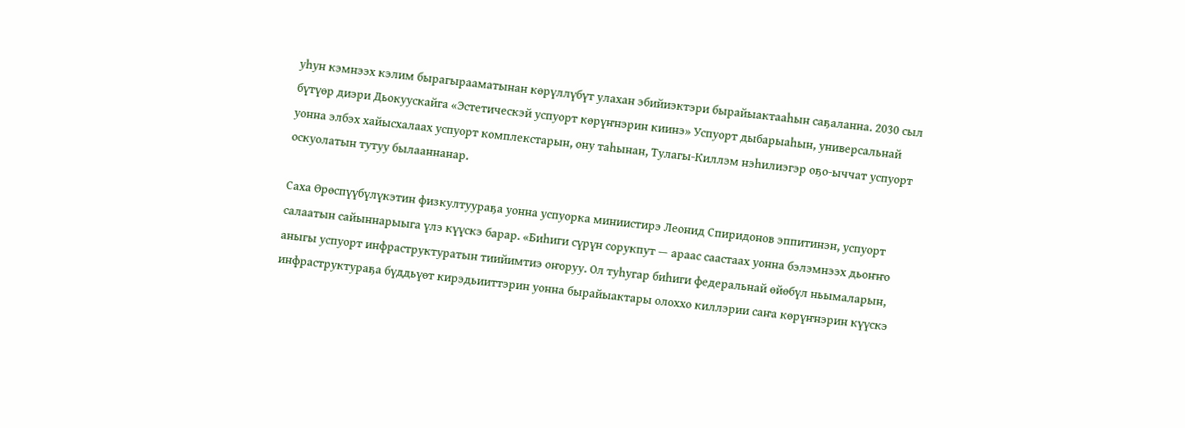уһун кэмнээх кэлим бырагырааматынан көрүллүбүт улахан эбийиэктэри бырайыактааһын саҕаланна. 2030 сыл бүтүөр диэри Дьокуускайга «Эстетическэй успуорт көрүҥнэрин киинэ» Успуорт дыбарыаһын, универсальнай уонна элбэх хайысхалаах успуорт комплекстарын, ону таһынан, Тулагы-Киллэм нэһилиэгэр оҕо-ыччат успуорт оскуолатын тутуу былааннанар.

Саха Өрөспүүбүлүкэтин физкултуураҕа уонна успуорка миниистирэ Леонид Спиридонов эппитинэн, успуорт салаатын сайыннарыыга үлэ күүскэ барар. «Биһиги сүрүн сорукпут — араас саастаах уонна бэлэмнээх дьоҥҥо аныгы успуорт инфраструктуратын тиийимтиэ оҥоруу. Ол туһугар биһиги федеральнай өйөбүл ньымаларын, инфраструктураҕа бүддьүөт кирэдьииттэрин уонна бырайыактары олоххо киллэрии саҥа көрүҥнэрин күүскэ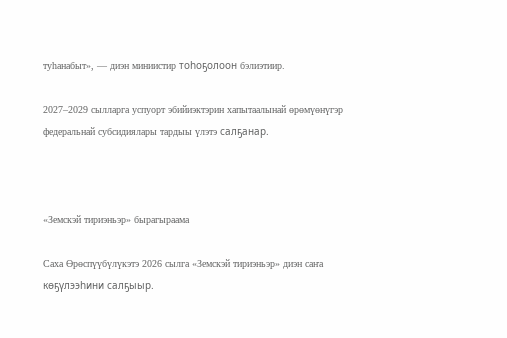туһанабыт», — диэн миниистир тоһоҕолоон бэлиэтиир.

2027–2029 сылларга успуорт эбийиэктэрин хапытаалынай өрөмүөнүгэр федеральнай субсидиялары тардыы үлэтэ салҕанар.



«Земскэй тириэньэр» бырагыраама

Саха Өрөспүүбүлүкэтэ 2026 сылга «Земскэй тириэньэр» диэн саҥа көҕүлээһини салҕыыр.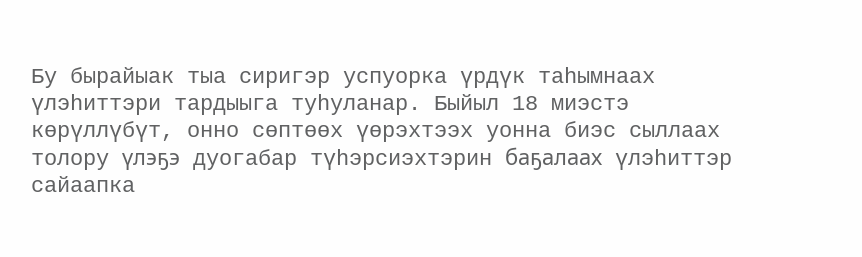Бу бырайыак тыа сиригэр успуорка үрдүк таһымнаах үлэһиттэри тардыыга туһуланар. Быйыл 18 миэстэ көрүллүбүт, онно сөптөөх үөрэхтээх уонна биэс сыллаах толору үлэҕэ дуогабар түһэрсиэхтэрин баҕалаах үлэһиттэр сайаапка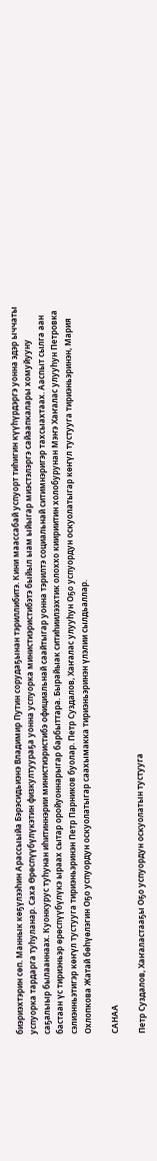биэриэхтэрин сөп. Маннык көҕүлээһин Арассыыйа Бэрэсидьиэнэ Владимир Путин сорудаҕынан тэриллибитэ. Кини маассабай успуорт тиһигин күүһүрдэргэ уонна эдэр ыччаты успуорка тардарга туһуланар. Саха Өрөспүүбүлүкэтин физкултуураҕа уонна успуорка министиэристибэтэ быйыл ыам ыйыгар миэстэлэргэ сайаапкалары хомуйууну саҕалыыр былааннаах. Куонкурус туһунан иһитиннэрии министиэристибэ официальнай саайтыгар уонна тэрилтэ социальнай ситимнэригэр тахсыахтаах. Ааспыт сылга аан бастаан үс тириэньэр өрөспүүбүлүкэ ыраах сытар оройуоннарыгар барбыттара. Бырайыак ситиһиилээхтик олоххо киириитин холобурунан Мэҥэ Хаҥалас улууһун Петровка сэлиэнньэтигэр көҥүл тустууга тириэньэринэн Петр Парников буолар. Петр Суздалов, Хаҥалас улууһун Оҕо успуордун оскуолатыгар көҥүл тустууга тириэньэринэн, Мария Охлопкова Жатай бөһүөлэгин Оҕо успуордун оскуолатыгар саахымакка тириэньэринэн үлэлии сылдьаллар.

САНАА

Петр Суздалов, Хаҥаластааҕы Оҕо успуордун оскуолатын тустууга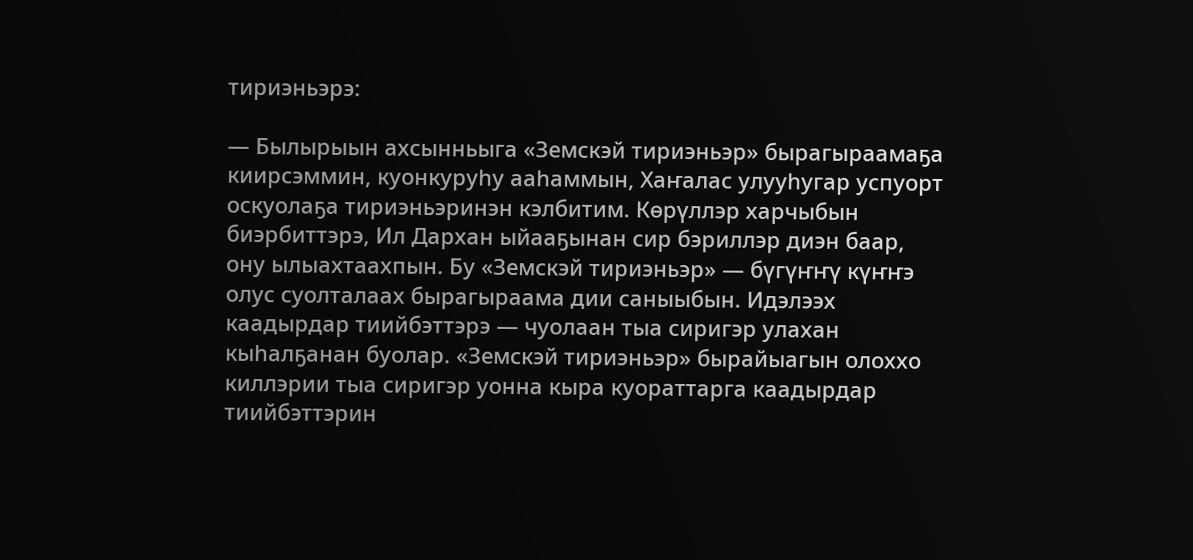тириэньэрэ:

— Былырыын ахсынньыга «Земскэй тириэньэр» бырагыраамаҕа киирсэммин, куонкуруһу ааһаммын, Хаҥалас улууһугар успуорт оскуолаҕа тириэньэринэн кэлбитим. Көрүллэр харчыбын биэрбиттэрэ, Ил Дархан ыйааҕынан сир бэриллэр диэн баар, ону ылыахтаахпын. Бу «Земскэй тириэньэр» — бүгүҥҥү күҥҥэ олус суолталаах бырагыраама дии саныыбын. Идэлээх каадырдар тиийбэттэрэ — чуолаан тыа сиригэр улахан кыһалҕанан буолар. «Земскэй тириэньэр» бырайыагын олоххо киллэрии тыа сиригэр уонна кыра куораттарга каадырдар тиийбэттэрин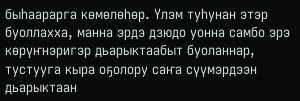быһаарарга көмөлөһөр. Үлэм туһунан этэр буоллахха, манна эрдэ дзюдо уонна самбо эрэ көрүҥнэригэр дьарыктаабыт буоланнар, тустууга кыра оҕолору саҥа сүүмэрдээн дьарыктаан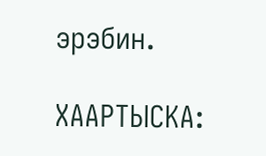эрэбин.

ХААРТЫСКА: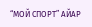“МОЙ СПОРТ” АЙАР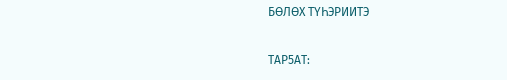БӨЛӨХ ТҮҺЭРИИТЭ

ТАР5АТ: